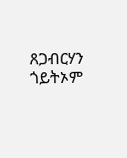ጸጋብርሃን ጎይትኦም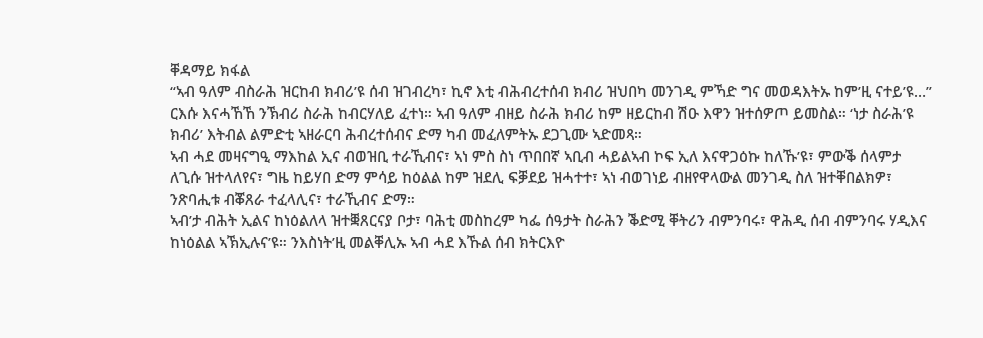ቐዳማይ ክፋል
“ኣብ ዓለም ብስራሕ ዝርከብ ክብሪ’ዩ ሰብ ዝገብረካ፣ ኪኖ እቲ ብሕብረተሰብ ክብሪ ዝህበካ መንገዲ ምኻድ ግና መወዳእትኡ ከም’ዚ ናተይ’ዩ…” ርእሱ እናሓኸኸ ንኽብሪ ስራሕ ከብርሃለይ ፈተነ። ኣብ ዓለም ብዘይ ስራሕ ክብሪ ከም ዘይርከብ ሽዑ እዋን ዝተሰዎጦ ይመስል። ‘ነታ ስራሕ’ዩ ክብሪ’ እትብል ልምድቲ ኣዘራርባ ሕብረተሰብና ድማ ካብ መፈለምትኡ ደጋጊሙ ኣድመጻ።
ኣብ ሓደ መዛናግዒ ማእከል ኢና ብወዝቢ ተራኺብና፣ ኣነ ምስ ስነ ጥበበኛ ኣቢብ ሓይልኣብ ኮፍ ኢለ እናዋጋዕኩ ከለኹ’ዩ፣ ምውቕ ሰላምታ ለጊሱ ዝተላለየና፣ ግዜ ከይሃበ ድማ ምሳይ ከዕልል ከም ዝደሊ ፍቓደይ ዝሓተተ፣ ኣነ ብወገነይ ብዘየዋላውል መንገዲ ስለ ዝተቐበልክዎ፣ ንጽባሒቱ ብቖጸራ ተፈላሊና፣ ተራኺብና ድማ።
ኣብ’ታ ብሕት ኢልና ከነዕልለላ ዝተቛጸርናያ ቦታ፣ ባሕቲ መስከረም ካፌ ሰዓታት ስራሕን ቕድሚ ቐትሪን ብምንባሩ፣ ዋሕዲ ሰብ ብምንባሩ ሃዲእና ከነዕልል ኣኽኢሉና’ዩ። ንእስነት’ዚ መልቐሊኡ ኣብ ሓደ እኹል ሰብ ክትርእዮ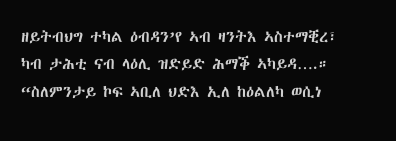ዘይትብህግ ተካል ዕብዳን’የ ኣብ ዛንትእ ኣስተማቒረ፣ ካብ ታሕቲ ናብ ላዕሊ ዝድይድ ሕማቕ ኣካይዳ….።
“ስለምንታይ ኮፍ ኣቢለ ህድእ ኢለ ከዕልለካ ወሲነ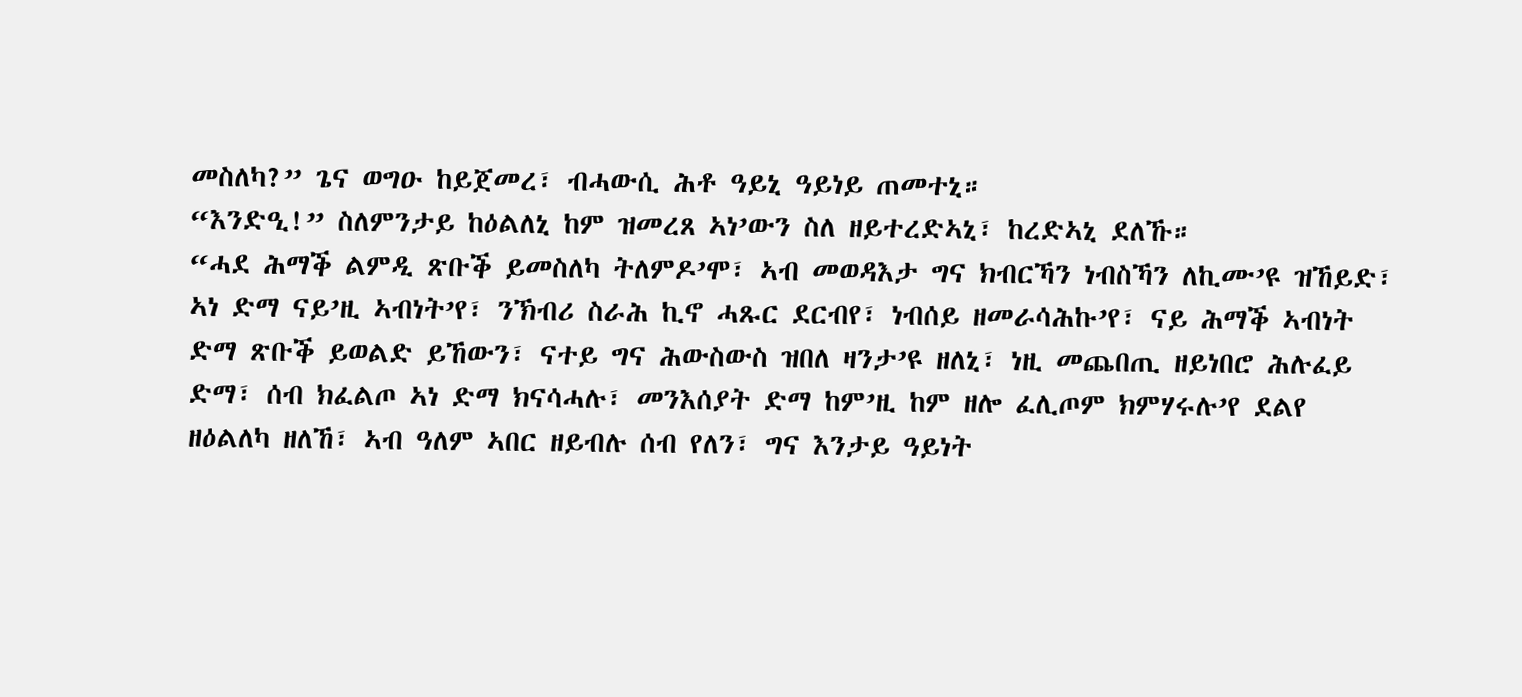መስለካ?” ጌና ወግዑ ከይጀመረ፣ ብሓውሲ ሕቶ ዓይኒ ዓይነይ ጠመተኒ።
“እንድዒ!” ስለምንታይ ከዕልለኒ ከም ዝመረጸ ኣነ’ውን ስለ ዘይተረድኣኒ፣ ከረድኣኒ ደለኹ።
“ሓደ ሕማቕ ልምዲ ጽቡቕ ይመስለካ ትለምዶ’ሞ፣ ኣብ መወዳእታ ግና ክብርኻን ነብስኻን ለኪሙ’ዩ ዝኸይድ፣ ኣነ ድማ ናይ’ዚ ኣብነት’የ፣ ንኽብሪ ስራሕ ኪኖ ሓጹር ደርብየ፣ ነብሰይ ዘመራሳሕኩ’የ፣ ናይ ሕማቕ ኣብነት ድማ ጽቡቕ ይወልድ ይኸውን፣ ናተይ ግና ሕውስውስ ዝበለ ዛንታ’ዩ ዘለኒ፣ ነዚ መጨበጢ ዘይነበሮ ሕሉፈይ ድማ፣ ሰብ ክፈልጦ ኣነ ድማ ክናሳሓሉ፣ መንእሰያት ድማ ከም’ዚ ከም ዘሎ ፈሊጦም ክምሃሩሉ’የ ደልየ ዘዕልለካ ዘለኸ፣ ኣብ ዓለም ኣበር ዘይብሉ ሰብ የለን፣ ግና እንታይ ዓይነት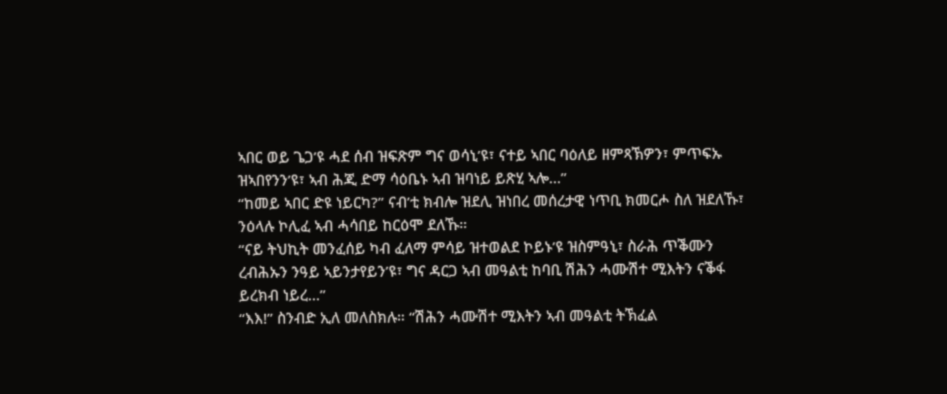ኣበር ወይ ጌጋ’ዩ ሓደ ሰብ ዝፍጽም ግና ወሳኒ’ዩ፣ ናተይ ኣበር ባዕለይ ዘምጻኽዎን፣ ምጥፍኡ ዝኣበየንን’ዩ፣ ኣብ ሕጂ ድማ ሳዕቤኑ ኣብ ዝባነይ ይጽሂ ኣሎ…”
“ከመይ ኣበር ድዩ ነይርካ?” ናብ’ቲ ክብሎ ዝደሊ ዝነበረ መሰረታዊ ነጥቢ ክመርሖ ስለ ዝደለኹ፣ ንዕላሉ ኮሊፈ ኣብ ሓሳበይ ከርዕሞ ደለኹ።
“ናይ ትህኪት መንፈሰይ ካብ ፈለማ ምሳይ ዝተወልደ ኮይኑ’ዩ ዝስምዓኒ፣ ስራሕ ጥቕሙን ረብሕኡን ንዓይ ኣይንታየይን’ዩ፣ ግና ዳርጋ ኣብ መዓልቲ ከባቢ ሽሕን ሓሙሽተ ሚእትን ናቕፋ ይረክብ ነይረ…”
“እእ!” ስንብድ ኢለ መለስክሉ። “ሽሕን ሓሙሽተ ሚእትን ኣብ መዓልቲ ትኽፈል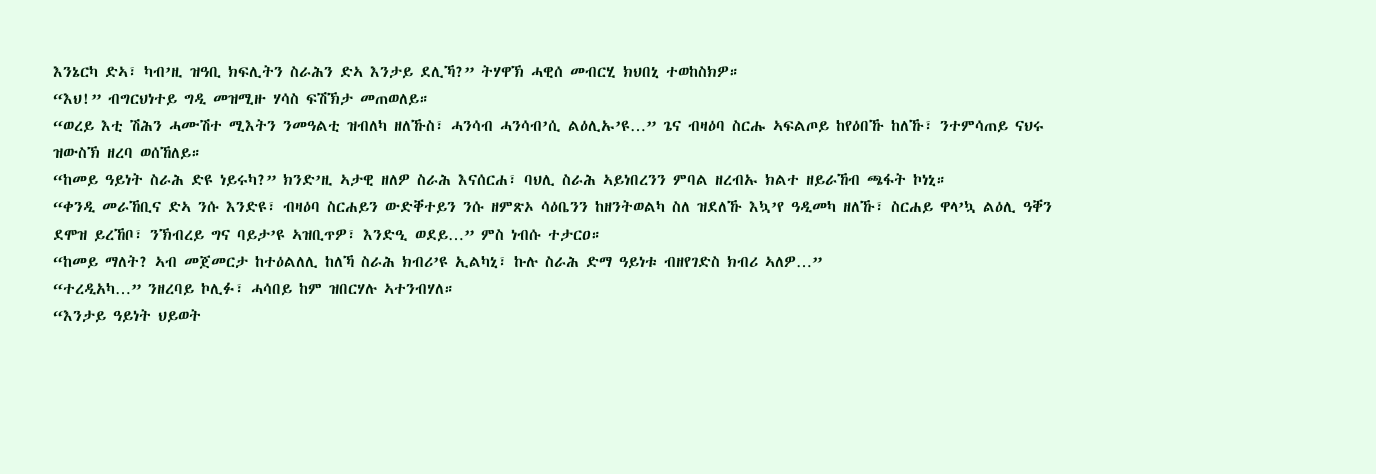እንኔርካ ድኣ፣ ካብ’ዚ ዝዓቢ ክፍሊትን ስራሕን ድኣ እንታይ ደሊኻ?” ትሃዋኽ ሓዊሰ መብርሂ ክህበኒ ተወከስክዎ።
“እህ!” ብግርህነተይ ግዲ መዝሚዙ ሃሳስ ፍሽኽታ መጠወለይ።
“ወረይ እቲ ሽሕን ሓሙሽተ ሚእትን ንመዓልቲ ዝብለካ ዘለኹስ፣ ሓንሳብ ሓንሳብ’ሲ ልዕሊኡ’ዩ…” ጌና ብዛዕባ ስርሑ ኣፍልጦይ ከየዕበኹ ከለኹ፣ ንተምሳጠይ ናህሩ ዝውስኽ ዘረባ ወሰኸለይ።
“ከመይ ዓይነት ስራሕ ድዩ ነይሩካ?” ክንድ’ዚ ኣታዊ ዘለዎ ስራሕ እናሰርሐ፣ ባህሊ ስራሕ ኣይነበረንን ምባል ዘረብኡ ክልተ ዘይራኸብ ጫፋት ኮነኒ።
“ቀንዲ መራኸቢና ድኣ ንሱ እንድዩ፣ ብዛዕባ ስርሐይን ውድቐተይን ንሱ ዘምጽኦ ሳዕቤንን ከዘንትወልካ ስለ ዝደለኹ እኳ’የ ዓዲመካ ዘለኹ፣ ስርሐይ ዋላ’ኳ ልዕሊ ዓቐን ደሞዝ ይረኸቦ፣ ንኽብረይ ግና ባይታ’ዩ ኣዝቢጥዎ፣ እንድዒ ወደይ…” ምስ ነብሱ ተታርዐ።
“ከመይ ማለት? ኣብ መጀመርታ ከተዕልለሊ ከለኻ ስራሕ ክብሪ’ዩ ኢልካኒ፣ ኩሉ ስራሕ ድማ ዓይነቱ ብዘየገድስ ክብሪ ኣለዎ…”
“ተረዲአካ…” ንዘረባይ ኮሊፉ፣ ሓሳበይ ከም ዝበርሃሉ ኣተንብሃለ።
“እንታይ ዓይነት ህይወት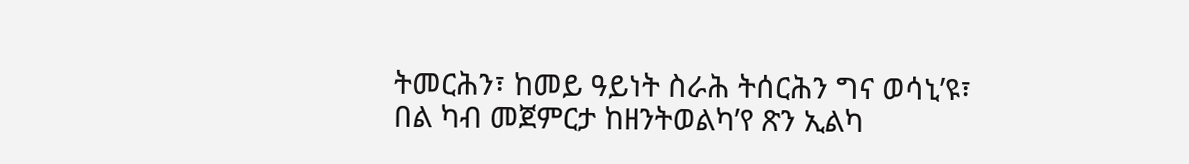ትመርሕን፣ ከመይ ዓይነት ስራሕ ትሰርሕን ግና ወሳኒ’ዩ፣ በል ካብ መጀምርታ ከዘንትወልካ’የ ጽን ኢልካ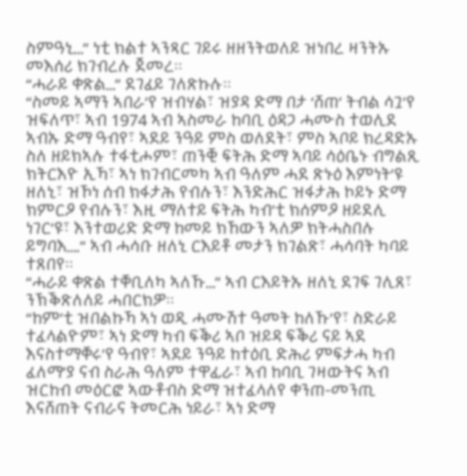ስምዓኒ…” ነቲ ክልተ ኣንጻር ገይሩ ዘዘንትወለይ ዝነበረ ዛንትኡ መእሰሪ ክገብረሉ ጀመረ።
“ሓራይ ቀጽል…” ደገፈይ ገለጽኩሉ።
“ስመይ ኣማን ኣበራ’የ ዝብሃል፣ ዝያዳ ድማ በታ ‘ሸጠ’ ትብል ሳጓ’የ ዝፍለጥ፣ ኣብ 1974 ኣብ ኣስመራ ከባቢ ዕዳጋ ሓሙስ ተወሊደ ኣብኡ ድማ ዓብየ፣ ኣደይ ንዓይ ምስ ወለደት፣ ምስ ኣቦይ ክረዳድኡ ስለ ዘይክኣሉ ተፋቲሖም፣ ጠንቒ ፍትሕ ድማ ኣባይ ሳዕቤኑ ብግልጺ ክትርእዮ ኢኻ፣ ኣነ ክገብርመካ ኣብ ዓለም ሓደ ጽኑዕ እምነት’ዩ ዘለኒ፣ ዝኾነ ሰብ ክፋታሕ የብሉን፣ እንድሕር ዝፋታሕ ኮይኑ ድማ ክምርዖ የብሉን፣ እዚ ማለተይ ፍትሕ ካብ’ቲ ክሰምዖ ዘይደሊ ነገር’ዩ፣ እንተወሪድ ድማ ከመይ ክኸውን ኣለዎ ክትሓስበሉ ይግባእ….” ኣብ ሓሳቡ ዘለኒ ርእይቶ መታን ክገልጽ፣ ሓሳባት ካባይ ተጸበየ።
“ሓራይ ቀጽል ተቐቢለካ ኣለኹ…” ኣብ ርእይትኡ ዘለኒ ደገፍ ገሊጸ፣ ንኽቕጽለለይ ሓበርክዎ።
“ከም’ቲ ዝበልኩኻ ኣነ ወዲ ሓሙሽተ ዓመት ከለኹ’የ፣ ስድራይ ተፈላልዮም፣ ኣነ ድማ ካብ ፍቕሪ ኣቦ ዝይዳ ፍቕሪ ናይ ኣደ እናስተማቐሩ’የ ዓብየ፣ ኣደይ ንዓይ ከተዕቢ ድሕሪ ምፍታሓ ካብ ፈለማ’ያ ናብ ስራሕ ዓለም ተዋፊራ፣ ኣብ ከባቢ ገዛውትና ኣብ ዝርከብ መዕርፎ ኣውቶብስ ድማ ዝተፈላለየ ቀንጠ-መንጢ እናሸጠት ናብራና ትመርሕ ነይራ፣ ኣነ ድማ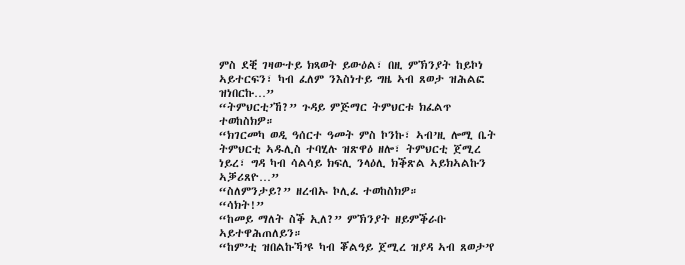ምስ ደቒ ገዛውተይ ክጻወት ይውዕል፣ በዚ ምኽንያት ከይኮነ ኣይተርፍን፣ ካብ ፈለም ንእስነተይ ግዜ ኣብ ጸወታ ዝሕልፎ ዝነበርኩ…”
“ትምህርቲ’ኸ?” ጉዳይ ምጅማር ትምህርቱ ክፈልጥ ተወከስክዎ።
“ክገርመካ ወዲ ዓሰርተ ዓመት ምስ ኮንኩ፣ ኣብ’ዚ ሎሚ ቤት ትምህርቲ ኣዱሊስ ተባሂሉ ዝጽዋዕ ዘሎ፣ ትምህርቲ ጀሚረ ነይረ፣ ግዳ ካብ ሳልሳይ ክፍሊ ንላዕሊ ክቕጽል ኣይክኣልኩን ኣቓሪጸዮ…”
“ስለምንታይ?” ዘረብኡ ኮሊፈ ተወከስክዎ።
“ሳክት!”
“ከመይ ማለት ስቕ ኢለ?” ምኽንያት ዘይምቕራቡ ኣይተዋሕጠለይን።
“ከም’ቲ ዝበልኩኻ’ዩ ካብ ቖልዓይ ጀሚረ ዝያዳ ኣብ ጸወታ’የ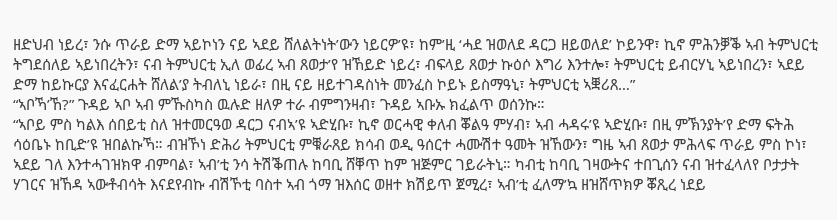ዘድህብ ነይረ፣ ንሱ ጥራይ ድማ ኣይኮነን ናይ ኣደይ ሸለልትነት’ውን ነይርዎ’ዩ፣ ከም’ዚ ‘ሓደ ዝወለደ ዳርጋ ዘይወለደ’ ኮይንዋ፣ ኪኖ ምሕንቓቕ ኣብ ትምህርቲ ትግደሰለይ ኣይነበረትን፣ ናብ ትምህርቲ ኢለ ወፊረ ኣብ ጸወታ’የ ዝኸይድ ነይረ፣ ብፍላይ ጸወታ ኩዕሶ እግሪ እንተሎ፣ ትምህርቲ ይብርሃኒ ኣይነበረን፣ ኣደይ ድማ ከይኩርያ እናፈርሐት ሸለል’ያ ትብለኒ ነይራ፣ በዚ ናይ ዘይተገዳስነት መንፈስ ኮይኑ ይስማዓኒ፣ ትምህርቲ ኣቛሪጸ…”
“ኣቦኻ’ኸ?” ጉዳይ ኣቦ ኣብ ምኹስካስ ዉሉድ ዘለዎ ተራ ብምግንዛብ፣ ጉዳይ ኣቡኡ ክፈልጥ ወሰንኩ።
“ኣቦይ ምስ ካልእ ሰበይቲ ስለ ዝተመርዓወ ዳርጋ ናብኣ’ዩ ኣድሂቡ፣ ኪኖ ወርሓዊ ቀለብ ቖልዓ ምሃብ፣ ኣብ ሓዳሩ’ዩ ኣድሂቡ፣ በዚ ምኽንያት’የ ድማ ፍትሕ ሳዕቤኑ ከቢድ’ዩ ዝበልኩኻ። ብዝኾነ ድሕሪ ትምህርቲ ምቑራጸይ ክሳብ ወዲ ዓሰርተ ሓሙሽተ ዓመት ዝኸውን፣ ግዜ ኣብ ጸወታ ምሕላፍ ጥራይ ምስ ኮነ፣ ኣደይ ገለ እንተሓገዝክዋ ብምባል፣ ኣብ’ቲ ንሳ ትሽቕጠሉ ከባቢ ሸቐጥ ከም ዝጅምር ገይራትኒ። ካብቲ ከባቢ ገዛውትና ተበጊሰን ናብ ዝተፈላለየ ቦታታት ሃገርና ዝኸዳ ኣውቶብሳት እናደየብኩ ብሽኾቲ ባስተ ኣብ ጎማ ዝእሰር ወዘተ ክሽይጥ ጀሚረ፣ ኣብ’ቲ ፈለማ’ኳ ዘዝሸጥክዎ ቖጺረ ነደይ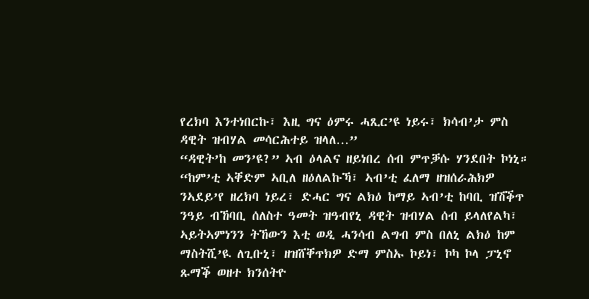የረክባ እንተነበርኩ፣ እዚ ግና ዕምሩ ሓጺር’ዩ ነይሩ፣ ክሳብ’ታ ምስ ዳዊት ዝብሃል መሳርሕተይ ዝላለ…”
“ዳዊት’ከ መን’ዩ?” ኣብ ዕላልና ዘይነበረ ሰብ ምጥቓሱ ሃንደበት ኮነኒ።
“ከም’ቲ ኣቐድም ኣቢለ ዘዕለልኩኻ፣ ኣብ’ቲ ፈለማ ዘዝሰራሕክዎ ንኣደይ’የ ዘረክባ ነይረ፣ ድሓር ግና ልክዕ ከማይ ኣብ’ቲ ከባቢ ዝሽቕጥ ንዓይ ብኸባቢ ሰለስተ ዓመት ዝዓብየኒ ዳዊት ዝብሃል ሰብ ይላለየልካ፣ ኣይትኣምነንን ትኸውን እቲ ወዲ ሓንሳብ ልግብ ምስ በለኒ ልክዕ ከም ማስትሺ’ዪ ለጊቡኒ፣ ዘዝሸቐጥክዎ ድማ ምስኡ ኮይነ፣ ኮካ ኮላ ፓኒኖ ጹማቕ ወዘተ ክንሰትዮ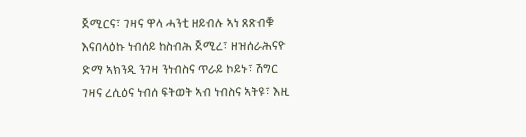ጀሚርና፣ ገዛና ዋላ ሓንቲ ዘይብሉ ኣነ ጸጽብቑ እናበላዕኩ ነብሰይ ከስብሕ ጀሚረ፣ ዘዝሰራሕናዮ ድማ ኣክንዲ ንገዛ ንነብስና ጥራይ ኮይኑ፣ ሽግር ገዛና ረሲዕና ነብሰ ፍትወት ኣብ ነብስና ኣትዩ፣ እዚ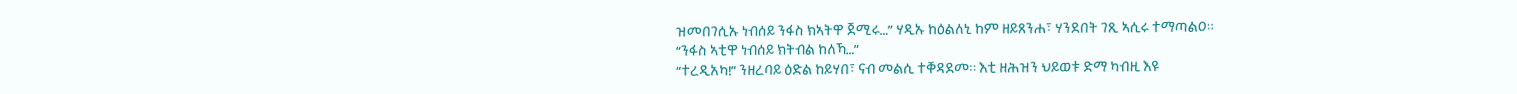ዝመበገሲኡ ነብሰይ ንፋስ ክኣትዋ ጀሚሩ…” ሃዲኡ ከዕልለኒ ከም ዘይጸንሐ፣ ሃንደበት ገጺ ኣሲሩ ተማጣልዐ።
“ንፋስ ኣቲዋ ነብሰይ ክትብል ከለኻ…”
“ተረዲአካ!” ንዘረባይ ዕድል ከይሃበ፣ ናብ መልሲ ተቐዳደመ። እቲ ዘሕዝን ህይወቱ ድማ ካብዚ እዩ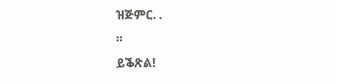ዝጅምር. .
።
ይቕጽል!